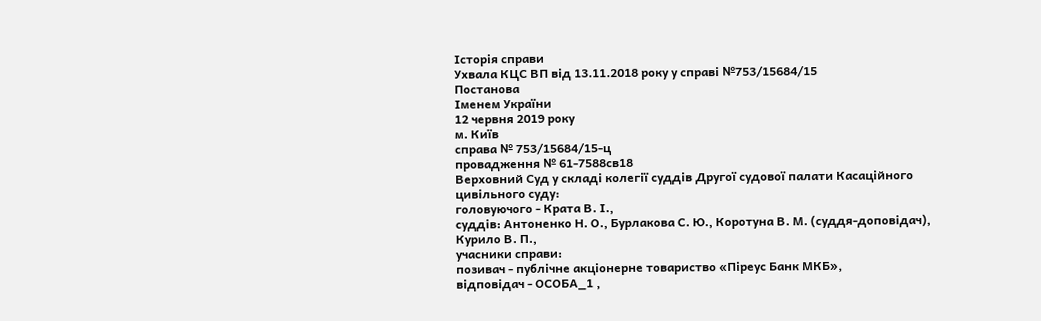Історія справи
Ухвала КЦС ВП від 13.11.2018 року у справі №753/15684/15
Постанова
Іменем України
12 червня 2019 року
м. Київ
справа № 753/15684/15-ц
провадження № 61-7588св18
Верховний Суд у складі колегії суддів Другої судової палати Касаційного цивільного суду:
головуючого - Крата В. І.,
суддів: Антоненко Н. О., Бурлакова С. Ю., Коротуна В. М. (суддя-доповідач),
Курило В. П.,
учасники справи:
позивач - публічне акціонерне товариство «Піреус Банк МКБ»,
відповідач - ОСОБА_1 ,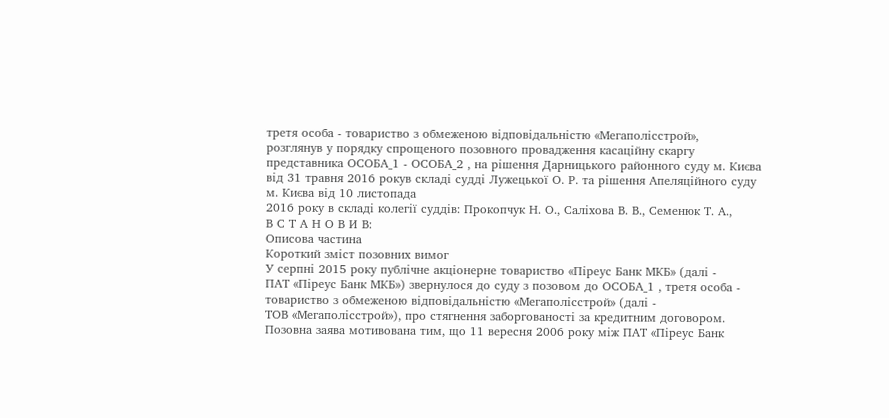третя особа - товариство з обмеженою відповідальністю «Мегаполісстрой»,
розглянув у порядку спрощеного позовного провадження касаційну скаргу представника ОСОБА_1 - ОСОБА_2 , на рішення Дарницького районного суду м. Києва від 31 травня 2016 рокув складі судді Лужецької О. Р. та рішення Апеляційного суду м. Києва від 10 листопада
2016 року в складі колегії суддів: Прокопчук Н. О., Саліхова В. В., Семенюк Т. А.,
В С Т А Н О В И В:
Описова частина
Короткий зміст позовних вимог
У серпні 2015 року публічне акціонерне товариство «Піреус Банк МКБ» (далі -
ПАТ «Піреус Банк МКБ») звернулося до суду з позовом до ОСОБА_1 , третя особа - товариство з обмеженою відповідальністю «Мегаполісстрой» (далі -
ТОВ «Мегаполісстрой»), про стягнення заборгованості за кредитним договором.
Позовна заява мотивована тим, що 11 вересня 2006 року між ПАТ «Піреус Банк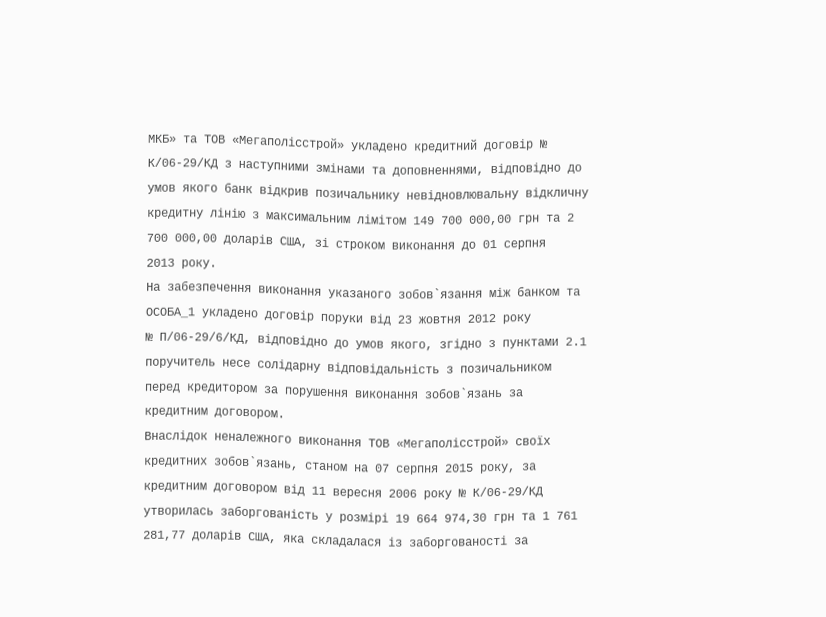МКБ» та ТОВ «Мегаполісстрой» укладено кредитний договір № К/06-29/КД з наступними змінами та доповненнями, відповідно до умов якого банк відкрив позичальнику невідновлювальну відкличну кредитну лінію з максимальним лімітом 149 700 000,00 грн та 2 700 000,00 доларів США, зі строком виконання до 01 серпня
2013 року.
На забезпечення виконання указаного зобов`язання між банком та ОСОБА_1 укладено договір поруки від 23 жовтня 2012 року
№ П/06-29/6/КД, відповідно до умов якого, згідно з пунктами 2.1 поручитель несе солідарну відповідальність з позичальником перед кредитором за порушення виконання зобов`язань за кредитним договором.
Внаслідок неналежного виконання ТОВ «Мегаполісстрой» своїх кредитних зобов`язань, станом на 07 серпня 2015 року, за кредитним договором від 11 вересня 2006 року № К/06-29/КД утворилась заборгованість у розмірі 19 664 974,30 грн та 1 761 281,77 доларів США, яка складалася із заборгованості за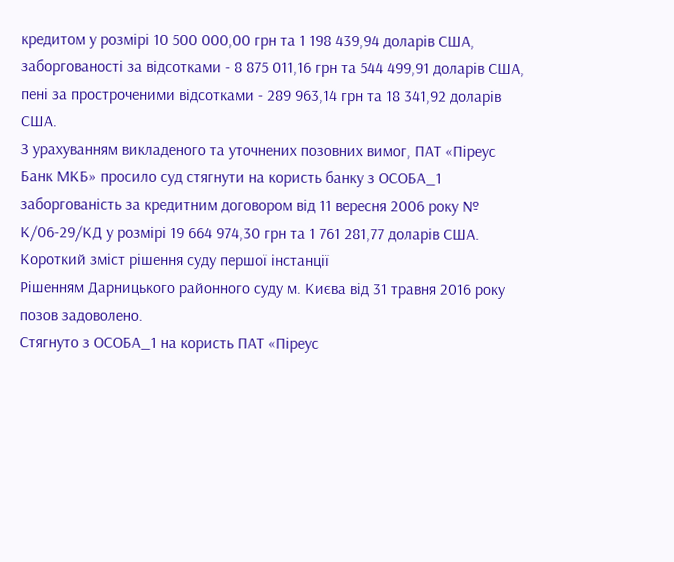кредитом у розмірі 10 500 000,00 грн та 1 198 439,94 доларів США, заборгованості за відсотками - 8 875 011,16 грн та 544 499,91 доларів США, пені за простроченими відсотками - 289 963,14 грн та 18 341,92 доларів США.
З урахуванням викладеного та уточнених позовних вимог, ПАТ «Піреус Банк МКБ» просило суд стягнути на користь банку з ОСОБА_1 заборгованість за кредитним договором від 11 вересня 2006 року № К/06-29/КД у розмірі 19 664 974,30 грн та 1 761 281,77 доларів США.
Короткий зміст рішення суду першої інстанції
Рішенням Дарницького районного суду м. Києва від 31 травня 2016 року позов задоволено.
Стягнуто з ОСОБА_1 на користь ПАТ «Піреус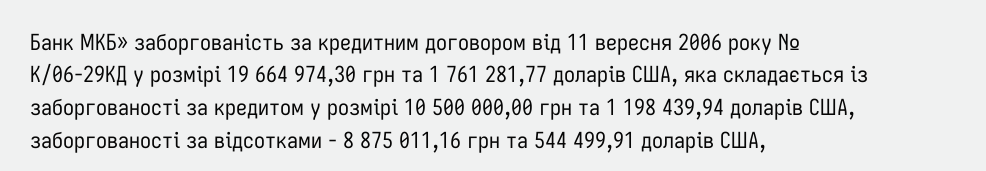Банк МКБ» заборгованість за кредитним договором від 11 вересня 2006 року № К/06-29КД у розмірі 19 664 974,30 грн та 1 761 281,77 доларів США, яка складається із заборгованості за кредитом у розмірі 10 500 000,00 грн та 1 198 439,94 доларів США, заборгованості за відсотками - 8 875 011,16 грн та 544 499,91 доларів США,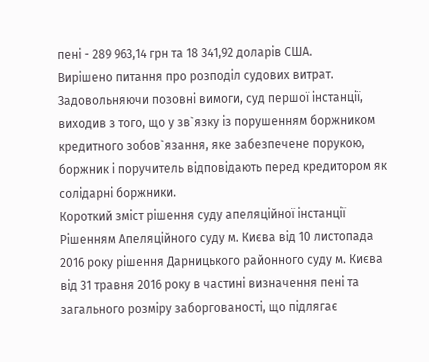пені - 289 963,14 грн та 18 341,92 доларів США.
Вирішено питання про розподіл судових витрат.
Задовольняючи позовні вимоги, суд першої інстанції, виходив з того, що у зв`язку із порушенням боржником кредитного зобов`язання, яке забезпечене порукою, боржник і поручитель відповідають перед кредитором як солідарні боржники.
Короткий зміст рішення суду апеляційної інстанції
Рішенням Апеляційного суду м. Києва від 10 листопада 2016 року рішення Дарницького районного суду м. Києва від 31 травня 2016 року в частині визначення пені та загального розміру заборгованості, що підлягає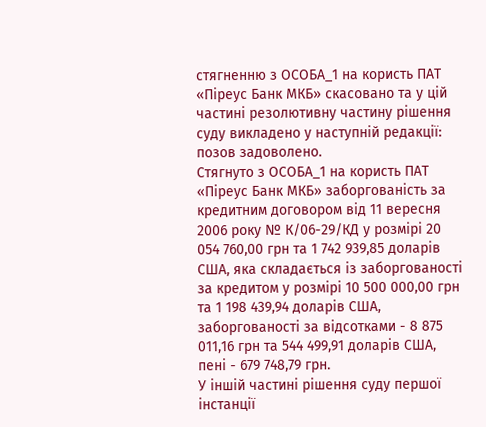стягненню з ОСОБА_1 на користь ПАТ «Піреус Банк МКБ» скасовано та у цій частині резолютивну частину рішення суду викладено у наступній редакції: позов задоволено.
Стягнуто з ОСОБА_1 на користь ПАТ «Піреус Банк МКБ» заборгованість за кредитним договором від 11 вересня 2006 року № К/06-29/КД у розмірі 20 054 760,00 грн та 1 742 939,85 доларів США, яка складається із заборгованості за кредитом у розмірі 10 500 000,00 грн та 1 198 439,94 доларів США, заборгованості за відсотками - 8 875 011,16 грн та 544 499,91 доларів США, пені - 679 748,79 грн.
У іншій частині рішення суду першої інстанції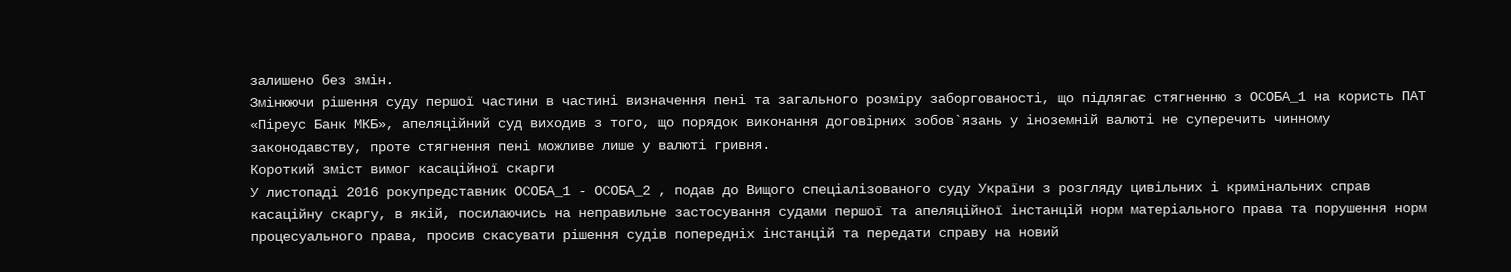залишено без змін.
Змінюючи рішення суду першої частини в частині визначення пені та загального розміру заборгованості, що підлягає стягненню з ОСОБА_1 на користь ПАТ «Піреус Банк МКБ», апеляційний суд виходив з того, що порядок виконання договірних зобов`язань у іноземній валюті не суперечить чинному законодавству, проте стягнення пені можливе лише у валюті гривня.
Короткий зміст вимог касаційної скарги
У листопаді 2016 рокупредставник ОСОБА_1 - ОСОБА_2 , подав до Вищого спеціалізованого суду України з розгляду цивільних і кримінальних справ касаційну скаргу, в якій, посилаючись на неправильне застосування судами першої та апеляційної інстанцій норм матеріального права та порушення норм процесуального права, просив скасувати рішення судів попередніх інстанцій та передати справу на новий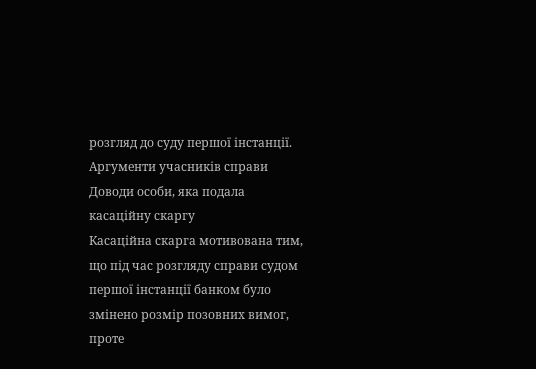розгляд до суду першої інстанції.
Аргументи учасників справи
Доводи особи, яка подала касаційну скаргу
Касаційна скарга мотивована тим, що під час розгляду справи судом першої інстанції банком було змінено розмір позовних вимог, проте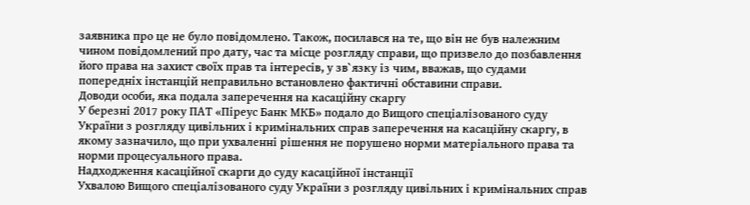заявника про це не було повідомлено. Також, посилався на те, що він не був належним чином повідомлений про дату, час та місце розгляду справи, що призвело до позбавлення його права на захист своїх прав та інтересів, у зв`язку із чим, вважав, що судами попередніх інстанцій неправильно встановлено фактичні обставини справи.
Доводи особи, яка подала заперечення на касаційну скаргу
У березні 2017 року ПАТ «Піреус Банк МКБ» подало до Вищого спеціалізованого суду України з розгляду цивільних і кримінальних справ заперечення на касаційну скаргу, в якому зазначило, що при ухваленні рішення не порушено норми матеріального права та норми процесуального права.
Надходження касаційної скарги до суду касаційної інстанції
Ухвалою Вищого спеціалізованого суду України з розгляду цивільних і кримінальних справ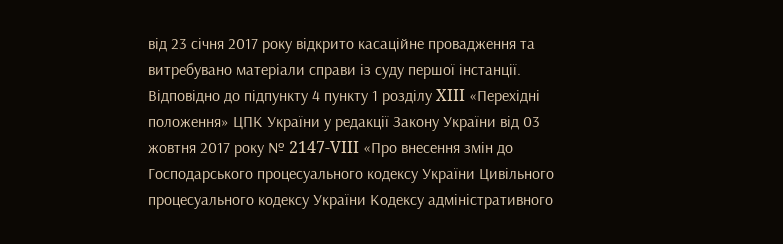від 23 січня 2017 року відкрито касаційне провадження та витребувано матеріали справи із суду першої інстанції.
Відповідно до підпункту 4 пункту 1 розділу XIII «Перехідні положення» ЦПК України у редакції Закону України від 03 жовтня 2017 року № 2147-VIII «Про внесення змін до Господарського процесуального кодексу України Цивільного процесуального кодексу України Кодексу адміністративного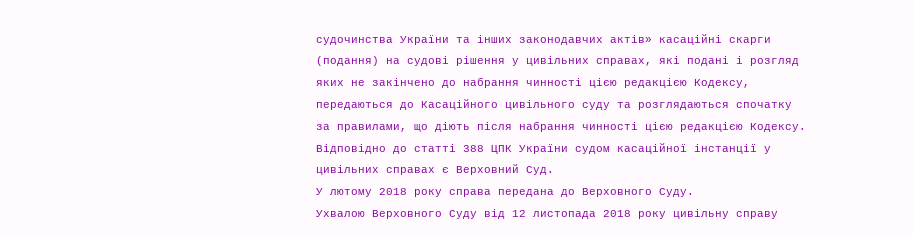судочинства України та інших законодавчих актів» касаційні скарги (подання) на судові рішення у цивільних справах, які подані і розгляд яких не закінчено до набрання чинності цією редакцією Кодексу, передаються до Касаційного цивільного суду та розглядаються спочатку за правилами, що діють після набрання чинності цією редакцією Кодексу.
Відповідно до статті 388 ЦПК України судом касаційної інстанції у цивільних справах є Верховний Суд.
У лютому 2018 року справа передана до Верховного Суду.
Ухвалою Верховного Суду від 12 листопада 2018 року цивільну справу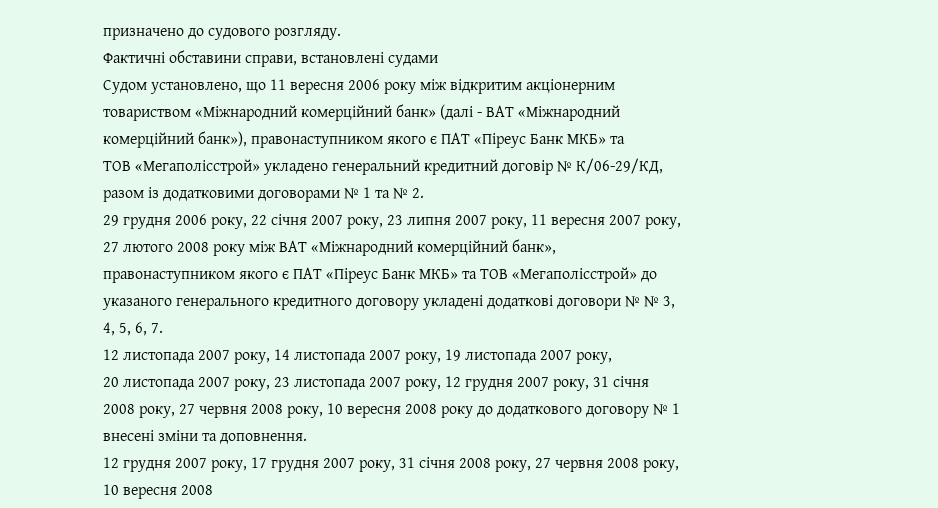призначено до судового розгляду.
Фактичні обставини справи, встановлені судами
Судом установлено, що 11 вересня 2006 року між відкритим акціонерним товариством «Міжнародний комерційний банк» (далі - ВАТ «Міжнародний комерційний банк»), правонаступником якого є ПАТ «Піреус Банк МКБ» та
ТОВ «Мегаполісстрой» укладено генеральний кредитний договір № К/06-29/КД, разом із додатковими договорами № 1 та № 2.
29 грудня 2006 року, 22 січня 2007 року, 23 липня 2007 року, 11 вересня 2007 року, 27 лютого 2008 року між ВАТ «Міжнародний комерційний банк», правонаступником якого є ПАТ «Піреус Банк МКБ» та ТОВ «Мегаполісстрой» до указаного генерального кредитного договору укладені додаткові договори № № 3, 4, 5, 6, 7.
12 листопада 2007 року, 14 листопада 2007 року, 19 листопада 2007 року,
20 листопада 2007 року, 23 листопада 2007 року, 12 грудня 2007 року, 31 січня
2008 року, 27 червня 2008 року, 10 вересня 2008 року до додаткового договору № 1 внесені зміни та доповнення.
12 грудня 2007 року, 17 грудня 2007 року, 31 січня 2008 року, 27 червня 2008 року,
10 вересня 2008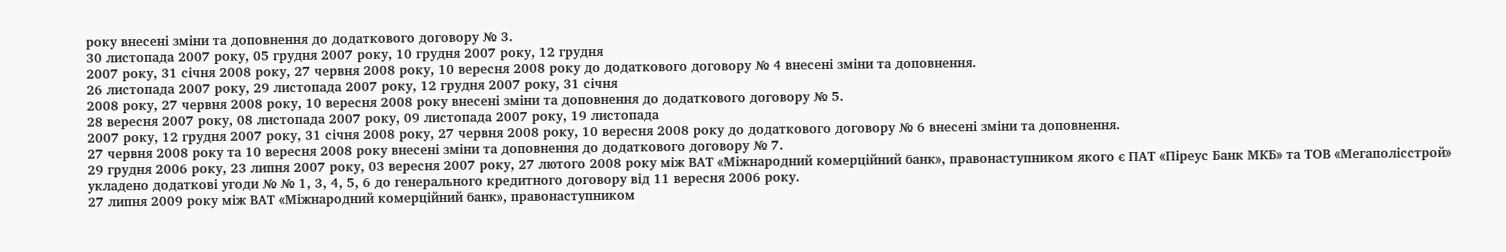року внесені зміни та доповнення до додаткового договору № 3.
30 листопада 2007 року, 05 грудня 2007 року, 10 грудня 2007 року, 12 грудня
2007 року, 31 січня 2008 року, 27 червня 2008 року, 10 вересня 2008 року до додаткового договору № 4 внесені зміни та доповнення.
26 листопада 2007 року, 29 листопада 2007 року, 12 грудня 2007 року, 31 січня
2008 року, 27 червня 2008 року, 10 вересня 2008 року внесені зміни та доповнення до додаткового договору № 5.
28 вересня 2007 року, 08 листопада 2007 року, 09 листопада 2007 року, 19 листопада
2007 року, 12 грудня 2007 року, 31 січня 2008 року, 27 червня 2008 року, 10 вересня 2008 року до додаткового договору № 6 внесені зміни та доповнення.
27 червня 2008 року та 10 вересня 2008 року внесені зміни та доповнення до додаткового договору № 7.
29 грудня 2006 року, 23 липня 2007 року, 03 вересня 2007 року, 27 лютого 2008 року між ВАТ «Міжнародний комерційний банк», правонаступником якого є ПАТ «Піреус Банк МКБ» та ТОВ «Мегаполісстрой» укладено додаткові угоди № № 1, 3, 4, 5, 6 до генерального кредитного договору від 11 вересня 2006 року.
27 липня 2009 року між ВАТ «Міжнародний комерційний банк», правонаступником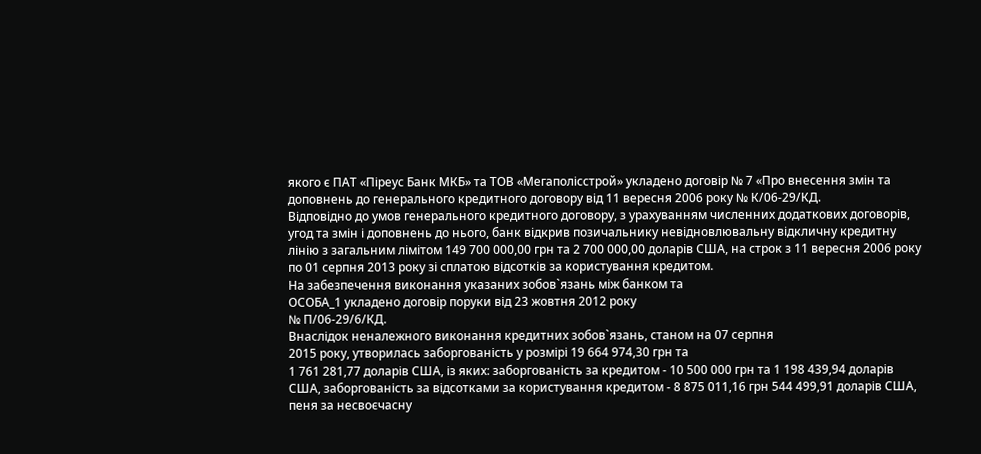якого є ПАТ «Піреус Банк МКБ» та ТОВ «Мегаполісстрой» укладено договір № 7 «Про внесення змін та доповнень до генерального кредитного договору від 11 вересня 2006 року № К/06-29/КД.
Відповідно до умов генерального кредитного договору, з урахуванням численних додаткових договорів, угод та змін і доповнень до нього, банк відкрив позичальнику невідновлювальну відкличну кредитну лінію з загальним лімітом 149 700 000,00 грн та 2 700 000,00 доларів США, на строк з 11 вересня 2006 року по 01 серпня 2013 року зі сплатою відсотків за користування кредитом.
На забезпечення виконання указаних зобов`язань між банком та
ОСОБА_1 укладено договір поруки від 23 жовтня 2012 року
№ П/06-29/6/КД.
Внаслідок неналежного виконання кредитних зобов`язань, станом на 07 серпня
2015 року, утворилась заборгованість у розмірі 19 664 974,30 грн та
1 761 281,77 доларів США, із яких: заборгованість за кредитом - 10 500 000 грн та 1 198 439,94 доларів США, заборгованість за відсотками за користування кредитом - 8 875 011,16 грн 544 499,91 доларів США, пеня за несвоєчасну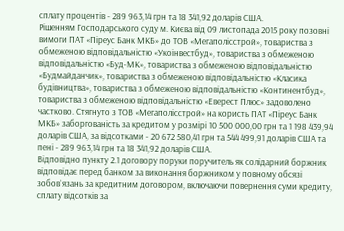сплату процентів - 289 963,14 грн та 18 341,92 доларів США.
Рішенням Господарського суду м. Києва від 09 листопада 2015 року позовні вимоги ПАТ «Піреус Банк МКБ» до ТОВ «Мегаполісстрой», товариства з обмеженою відповідальністю «Укоінвестбуд», товариства з обмеженою відповідальністю «Буд-МК», товариства з обмеженою відповідальністю «Будмайданчик», товариства з обмеженою відповідальністю «Класика будівництва», товариства з обмеженою відповідальністю «Континентбуд», товариства з обмеженою відповідальністю «Еверест Плюс» задоволено частково. Стягнуто з ТОВ «Мегаполісстрой» на користь ПАТ «Піреус Банк МКБ» заборгованість за кредитом у розмірі 10 500 000,00 грн та 1 198 439,94 доларів США, за відсотками - 20 672 580,41 грн та 544 499,91 доларів США та пені - 289 963,14 грн та 18 341,92 доларів США.
Відповідно пункту 2.1 договору поруки поручитель як солідарний боржник відповідає перед банком за виконання боржником у повному обсязі зобов`язань за кредитним договором, включаючи повернення суми кредиту, сплату відсотків за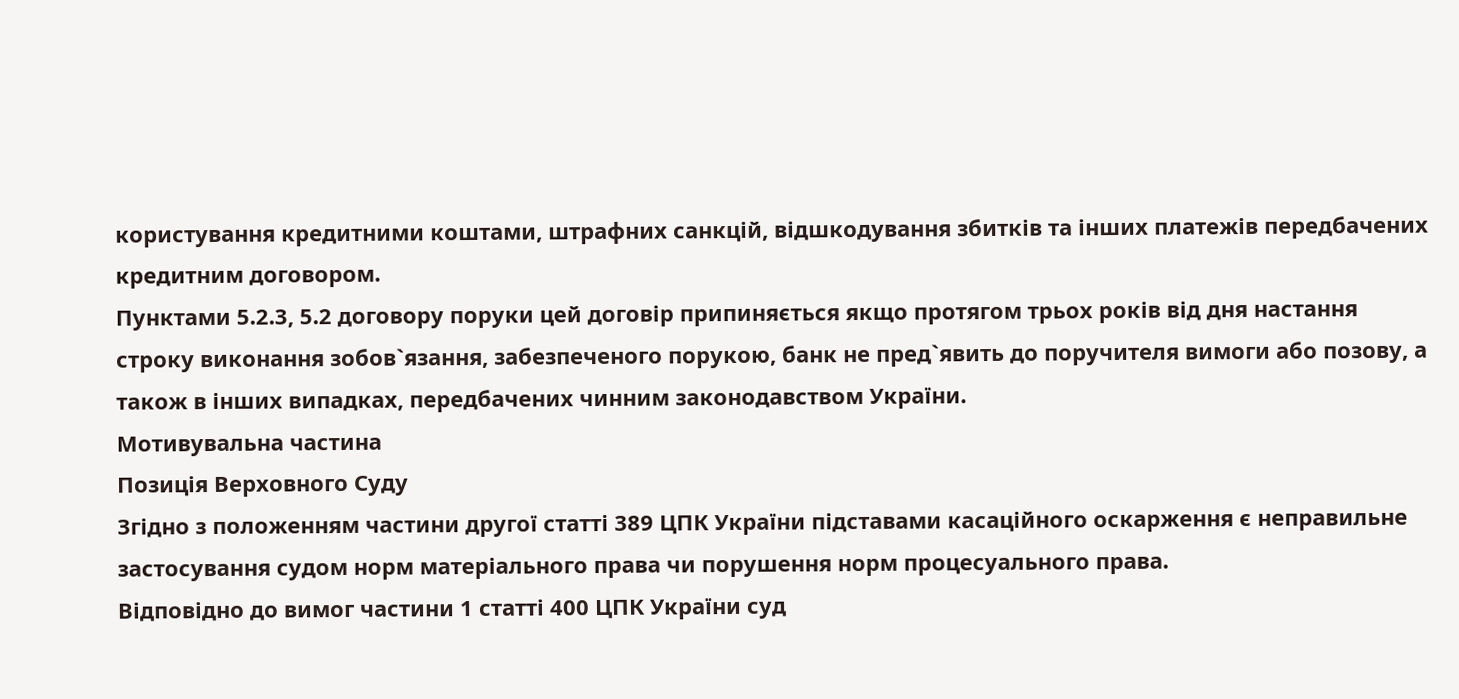користування кредитними коштами, штрафних санкцій, відшкодування збитків та інших платежів передбачених кредитним договором.
Пунктами 5.2.3, 5.2 договору поруки цей договір припиняється якщо протягом трьох років від дня настання строку виконання зобов`язання, забезпеченого порукою, банк не пред`явить до поручителя вимоги або позову, а також в інших випадках, передбачених чинним законодавством України.
Мотивувальна частина
Позиція Верховного Суду
Згідно з положенням частини другої статті 389 ЦПК України підставами касаційного оскарження є неправильне застосування судом норм матеріального права чи порушення норм процесуального права.
Відповідно до вимог частини 1 статті 400 ЦПК України суд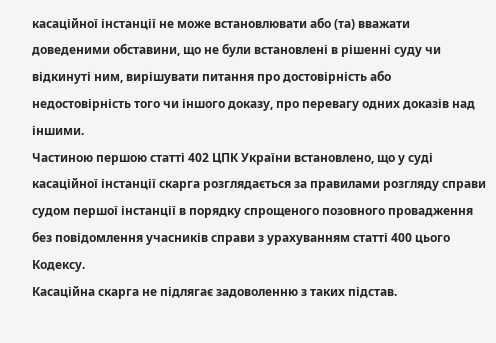касаційної інстанції не може встановлювати або (та) вважати доведеними обставини, що не були встановлені в рішенні суду чи відкинуті ним, вирішувати питання про достовірність або недостовірність того чи іншого доказу, про перевагу одних доказів над іншими.
Частиною першою статті 402 ЦПК України встановлено, що у суді касаційної інстанції скарга розглядається за правилами розгляду справи судом першої інстанції в порядку спрощеного позовного провадження без повідомлення учасників справи з урахуванням статті 400 цього Кодексу.
Касаційна скарга не підлягає задоволенню з таких підстав.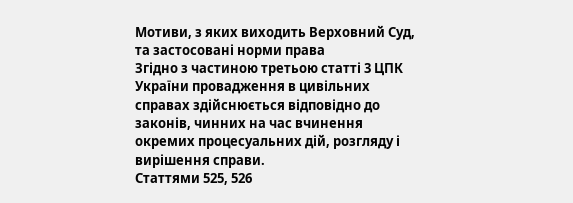Мотиви, з яких виходить Верховний Суд, та застосовані норми права
Згідно з частиною третьою статті 3 ЦПК України провадження в цивільних справах здійснюється відповідно до законів, чинних на час вчинення окремих процесуальних дій, розгляду і вирішення справи.
Статтями 525, 526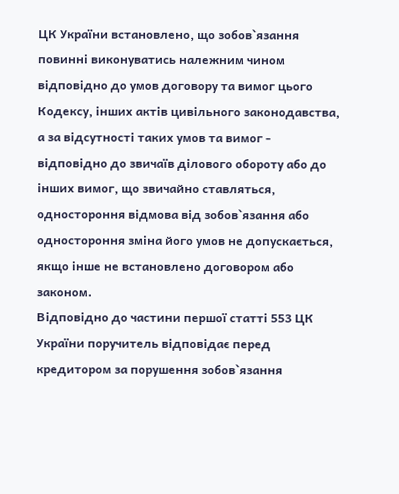ЦК України встановлено, що зобов`язання повинні виконуватись належним чином відповідно до умов договору та вимог цього Кодексу, інших актів цивільного законодавства, а за відсутності таких умов та вимог - відповідно до звичаїв ділового обороту або до інших вимог, що звичайно ставляться, одностороння відмова від зобов`язання або одностороння зміна його умов не допускається, якщо інше не встановлено договором або законом.
Відповідно до частини першої статті 553 ЦК України поручитель відповідає перед кредитором за порушення зобов`язання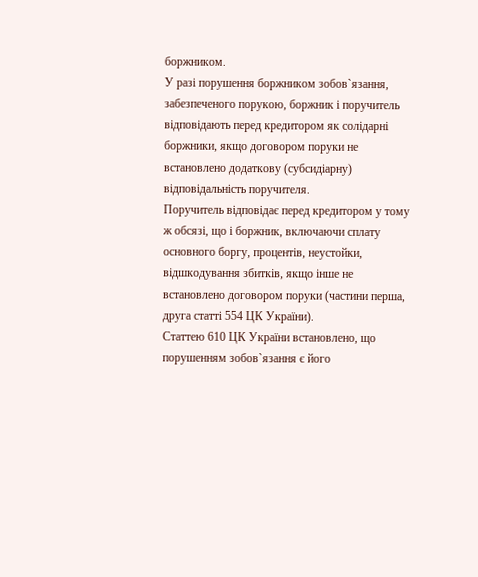боржником.
У разі порушення боржником зобов`язання, забезпеченого порукою, боржник і поручитель відповідають перед кредитором як солідарні боржники, якщо договором поруки не встановлено додаткову (субсидіарну) відповідальність поручителя.
Поручитель відповідає перед кредитором у тому ж обсязі, що і боржник, включаючи сплату основного боргу, процентів, неустойки, відшкодування збитків, якщо інше не встановлено договором поруки (частини перша, друга статті 554 ЦК України).
Статтею 610 ЦК України встановлено, що порушенням зобов`язання є його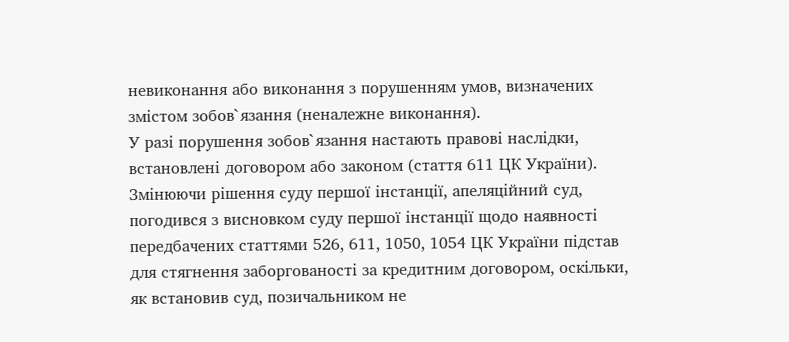невиконання або виконання з порушенням умов, визначених змістом зобов`язання (неналежне виконання).
У разі порушення зобов`язання настають правові наслідки, встановлені договором або законом (стаття 611 ЦК України).
Змінюючи рішення суду першої інстанції, апеляційний суд, погодився з висновком суду першої інстанції щодо наявності передбачених статтями 526, 611, 1050, 1054 ЦК України підстав для стягнення заборгованості за кредитним договором, оскільки, як встановив суд, позичальником не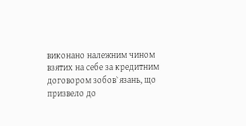виконано належним чином взятих на себе за кредитним договором зобов`язань, що призвело до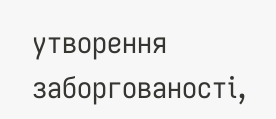утворення заборгованості,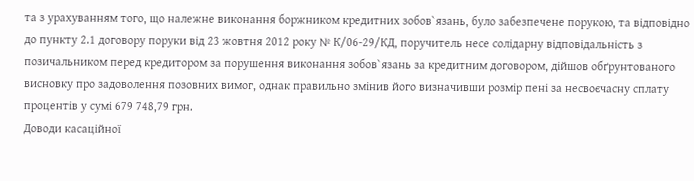та з урахуванням того, що належне виконання боржником кредитних зобов`язань, було забезпечене порукою, та відповідно до пункту 2.1 договору поруки від 23 жовтня 2012 року № К/06-29/КД, поручитель несе солідарну відповідальність з позичальником перед кредитором за порушення виконання зобов`язань за кредитним договором, дійшов обґрунтованого висновку про задоволення позовних вимог, однак правильно змінив його визначивши розмір пені за несвоєчасну сплату процентів у сумі 679 748,79 грн.
Доводи касаційної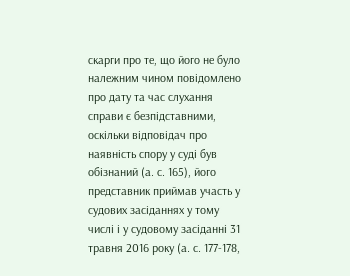скарги про те, що його не було належним чином повідомлено про дату та час слухання справи є безпідставними, оскільки відповідач про наявність спору у суді був обізнаний (а. с. 165), його представник приймав участь у судових засіданнях у тому числі і у судовому засіданні 31 травня 2016 року (а. с. 177-178,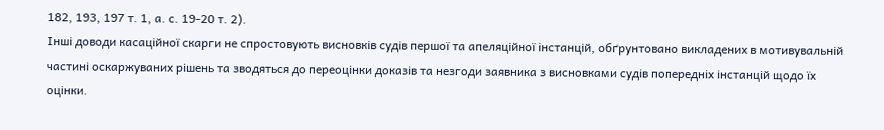182, 193, 197 т. 1, а. с. 19-20 т. 2).
Інші доводи касаційної скарги не спростовують висновків судів першої та апеляційної інстанцій, обґрунтовано викладених в мотивувальній частині оскаржуваних рішень та зводяться до переоцінки доказів та незгоди заявника з висновками судів попередніх інстанцій щодо їх оцінки.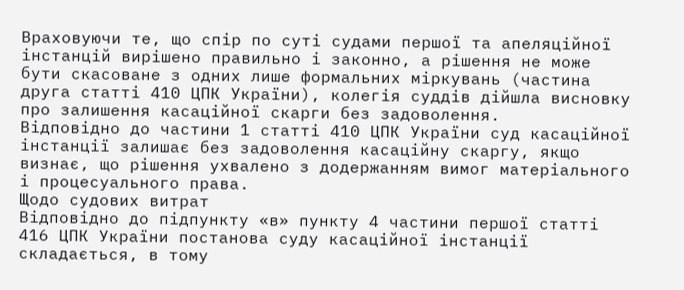Враховуючи те, що спір по суті судами першої та апеляційної інстанцій вирішено правильно і законно, а рішення не може бути скасоване з одних лише формальних міркувань (частина друга статті 410 ЦПК України), колегія суддів дійшла висновку про залишення касаційної скарги без задоволення.
Відповідно до частини 1 статті 410 ЦПК України суд касаційної інстанції залишає без задоволення касаційну скаргу, якщо визнає, що рішення ухвалено з додержанням вимог матеріального і процесуального права.
Щодо судових витрат
Відповідно до підпункту «в» пункту 4 частини першої статті 416 ЦПК України постанова суду касаційної інстанції складається, в тому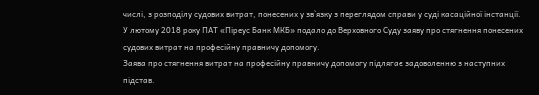числі, з розподілу судових витрат, понесених у зв`язку з переглядом справи у суді касаційної інстанції.
У лютому 2018 року ПАТ «Піреус Банк МКБ» подало до Верховного Суду заяву про стягнення понесених судових витрат на професійну правничу допомогу.
Заява про стягнення витрат на професійну правничу допомогу підлягає задоволенню з наступних підстав.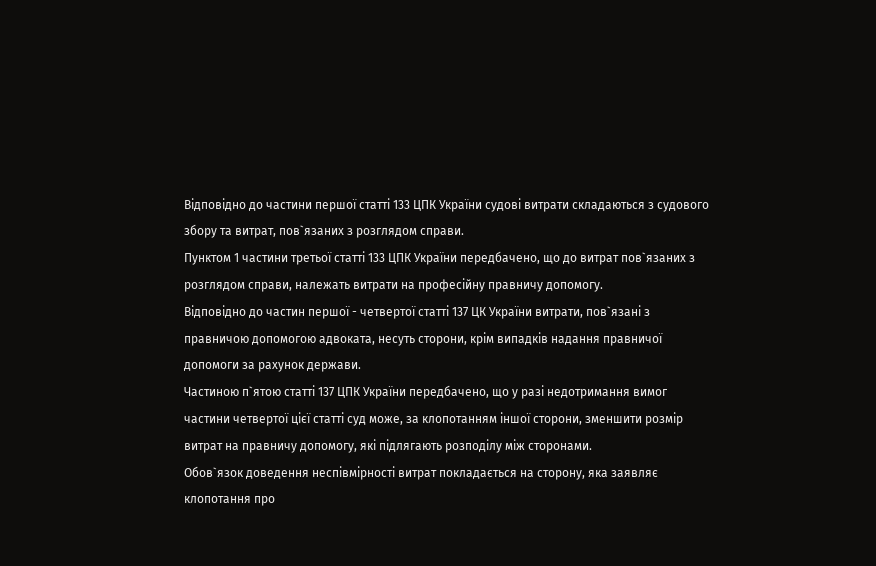Відповідно до частини першої статті 133 ЦПК України судові витрати складаються з судового збору та витрат, пов`язаних з розглядом справи.
Пунктом 1 частини третьої статті 133 ЦПК України передбачено, що до витрат пов`язаних з розглядом справи, належать витрати на професійну правничу допомогу.
Відповідно до частин першої - четвертої статті 137 ЦК України витрати, пов`язані з правничою допомогою адвоката, несуть сторони, крім випадків надання правничої допомоги за рахунок держави.
Частиною п`ятою статті 137 ЦПК України передбачено, що у разі недотримання вимог частини четвертої цієї статті суд може, за клопотанням іншої сторони, зменшити розмір витрат на правничу допомогу, які підлягають розподілу між сторонами.
Обов`язок доведення неспівмірності витрат покладається на сторону, яка заявляє клопотання про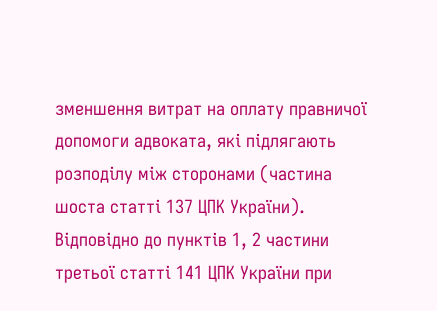зменшення витрат на оплату правничої допомоги адвоката, які підлягають розподілу між сторонами (частина шоста статті 137 ЦПК України).
Відповідно до пунктів 1, 2 частини третьої статті 141 ЦПК України при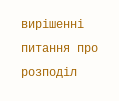вирішенні питання про розподіл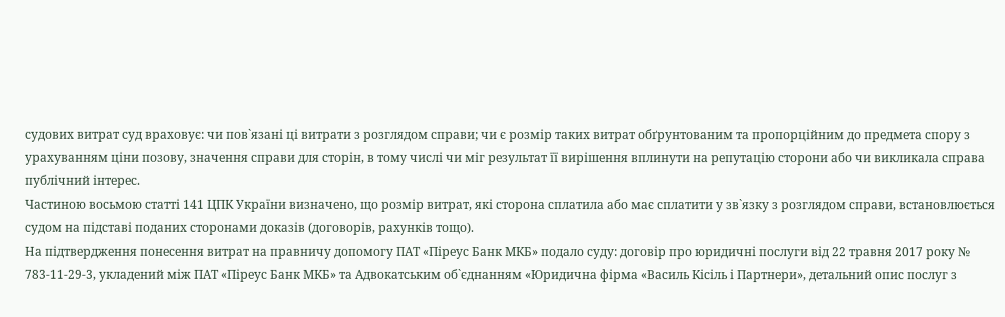судових витрат суд враховує: чи пов`язані ці витрати з розглядом справи; чи є розмір таких витрат обґрунтованим та пропорційним до предмета спору з урахуванням ціни позову, значення справи для сторін, в тому числі чи міг результат її вирішення вплинути на репутацію сторони або чи викликала справа публічний інтерес.
Частиною восьмою статті 141 ЦПК України визначено, що розмір витрат, які сторона сплатила або має сплатити у зв`язку з розглядом справи, встановлюється судом на підставі поданих сторонами доказів (договорів, рахунків тощо).
На підтвердження понесення витрат на правничу допомогу ПАТ «Піреус Банк МКБ» подало суду: договір про юридичні послуги від 22 травня 2017 року № 783-11-29-3, укладений між ПАТ «Піреус Банк МКБ» та Адвокатським об`єднанням «Юридична фірма «Василь Кісіль і Партнери», детальний опис послуг з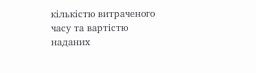кількістю витраченого часу та вартістю наданих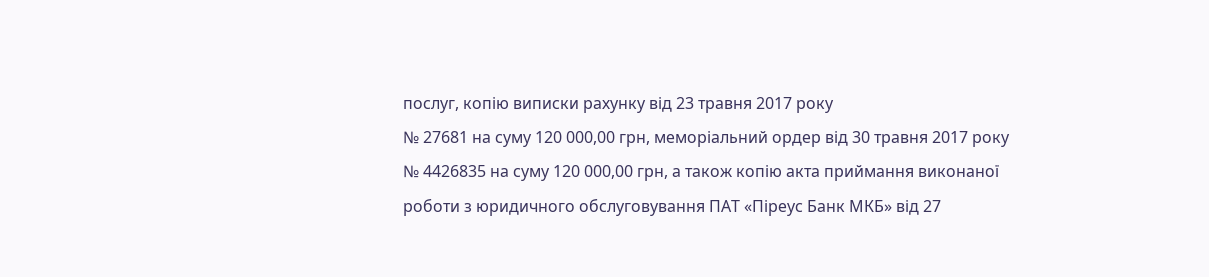послуг, копію виписки рахунку від 23 травня 2017 року
№ 27681 на суму 120 000,00 грн, меморіальний ордер від 30 травня 2017 року
№ 4426835 на суму 120 000,00 грн, а також копію акта приймання виконаної роботи з юридичного обслуговування ПАТ «Піреус Банк МКБ» від 27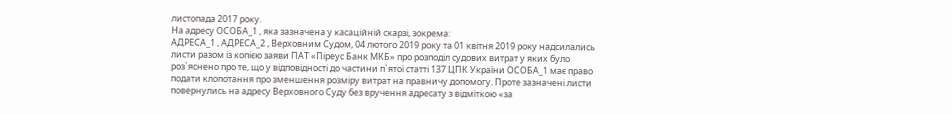листопада 2017 року.
На адресу ОСОБА_1 , яка зазначена у касаційній скарзі, зокрема:
АДРЕСА_1 , АДРЕСА_2 , Верховним Судом, 04 лютого 2019 року та 01 квітня 2019 року надсилались листи разом із копією заяви ПАТ «Піреус Банк МКБ» про розподіл судових витрат у яких було роз`яснено про те, що у відповідності до частини п`ятої статті 137 ЦПК України ОСОБА_1 має право подати клопотання про зменшення розміру витрат на правничу допомогу. Проте зазначені листи повернулись на адресу Верховного Суду без вручення адресату з відміткою «за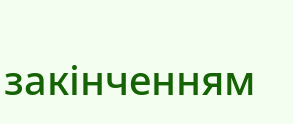закінченням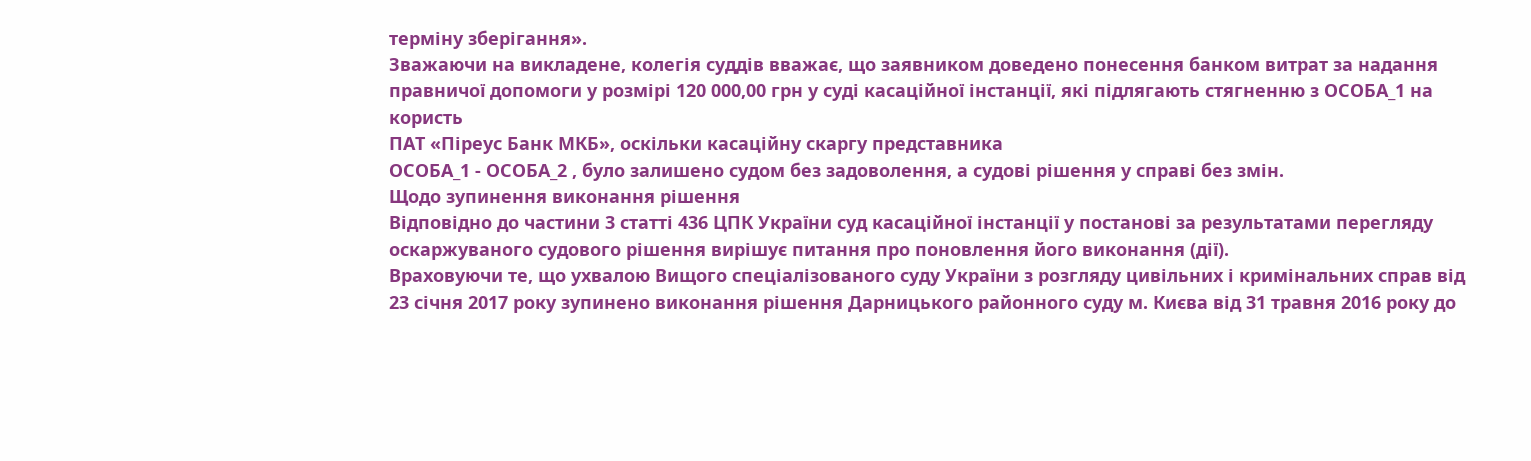терміну зберігання».
Зважаючи на викладене, колегія суддів вважає, що заявником доведено понесення банком витрат за надання правничої допомоги у розмірі 120 000,00 грн у суді касаційної інстанції, які підлягають стягненню з ОСОБА_1 на користь
ПАТ «Піреус Банк МКБ», оскільки касаційну скаргу представника
ОСОБА_1 - ОСОБА_2 , було залишено судом без задоволення, а судові рішення у справі без змін.
Щодо зупинення виконання рішення
Відповідно до частини 3 статті 436 ЦПК України суд касаційної інстанції у постанові за результатами перегляду оскаржуваного судового рішення вирішує питання про поновлення його виконання (дії).
Враховуючи те, що ухвалою Вищого спеціалізованого суду України з розгляду цивільних і кримінальних справ від 23 січня 2017 року зупинено виконання рішення Дарницького районного суду м. Києва від 31 травня 2016 року до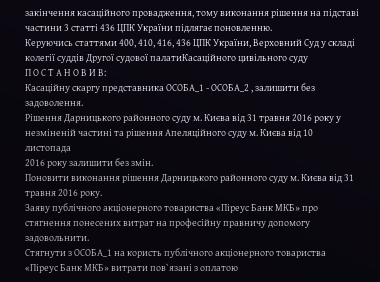закінчення касаційного провадження, тому виконання рішення на підставі частини 3 статті 436 ЦПК України підлягає поновленню.
Керуючись статтями 400, 410, 416, 436 ЦПК України, Верховний Суд у складі колегії суддів Другої судової палатиКасаційного цивільного суду
П О С Т А Н О В И В:
Касаційну скаргу представника ОСОБА_1 - ОСОБА_2 , залишити без задоволення.
Рішення Дарницького районного суду м. Києва від 31 травня 2016 року у незміненій частині та рішення Апеляційного суду м. Києва від 10 листопада
2016 року залишити без змін.
Поновити виконання рішення Дарницького районного суду м. Києва від 31 травня 2016 року.
Заяву публічного акціонерного товариства «Піреус Банк МКБ» про стягнення понесених витрат на професійну правничу допомогу задовольнити.
Стягнути з ОСОБА_1 на користь публічного акціонерного товариства «Піреус Банк МКБ» витрати пов`язані з оплатою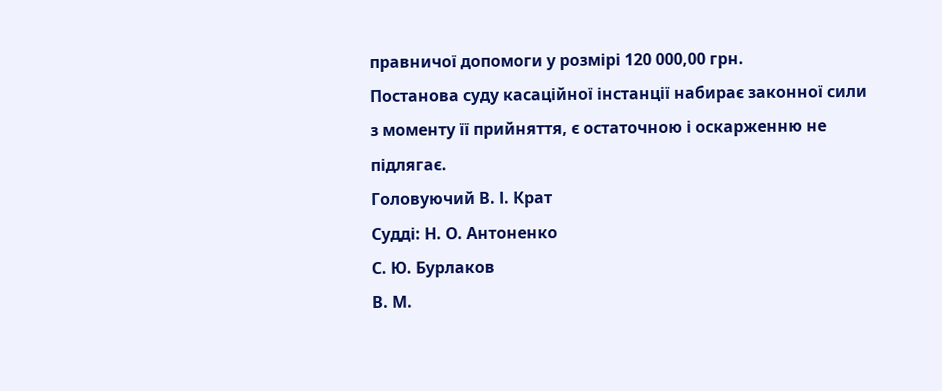правничої допомоги у розмірі 120 000,00 грн.
Постанова суду касаційної інстанції набирає законної сили з моменту її прийняття, є остаточною і оскарженню не підлягає.
Головуючий В. І. Крат
Судді: Н. О. Антоненко
С. Ю. Бурлаков
В. М.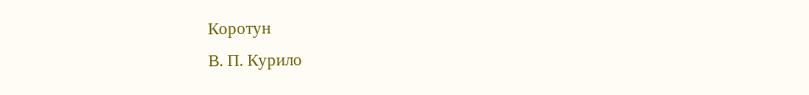Коротун
В. П. Курило